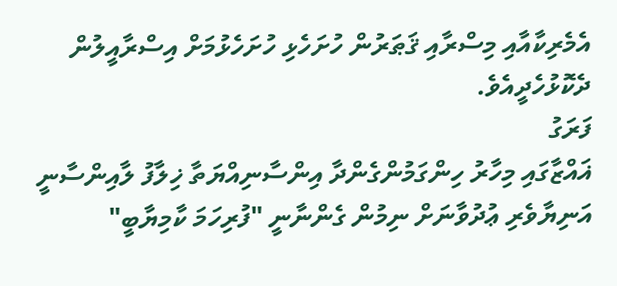އެމެރިކާއާއި މިސްރާއި ޤަޠަރުން ހުށަހެޅި ހުށަހެޅުމަށް އިސްރާއީލުން ދެކޮޅުހެދީއެވެ.
ފަރަގު
ޣައްޒާގައި މިހާރު ހިންގަމުންގެންދާ އިންސާނިއްޔަތާ ޚިލާފު ލާއިންސާނީ އަނިޔާވެރި ޢުދުވާނަށް ނިމުން ގެންނާނީ "ފުރިހަމަ ކާމިޔާބީ"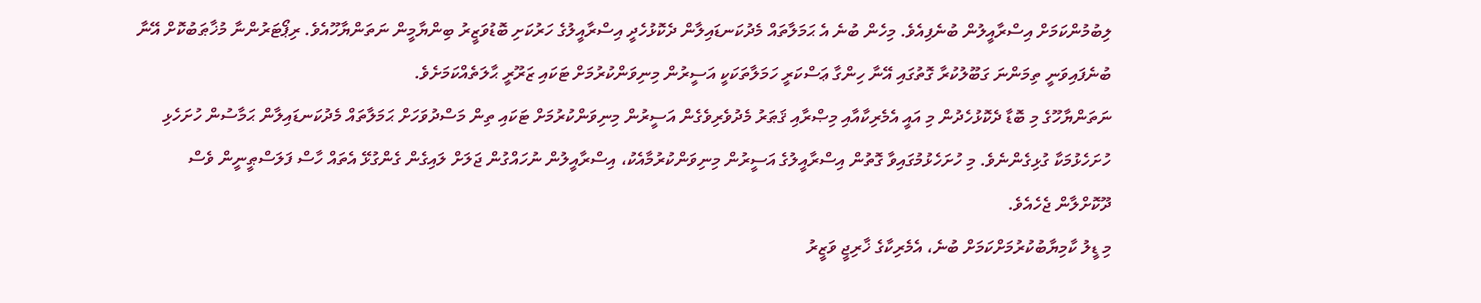ލިބުމުންކަމަށް އިސްރާއީލުން ބުނެފިއެވެ. މިހެން ބުނެ އެ ޙަމަލާތައް މެދުކަނޑައިލާން ދެކޮޅުހެދީ އިސްރާއީލުގެ ހަރުކަށި ބޮޑުވަޒީރު ބިންޔާމީން ނަތަންޔާހޫއެވެ. ރިޕޯޓަރުންނާ މުޚާޠަބުކޮށް އޭނާ ބުނެފައިވަނީ ތިމަންނަ ގަބޫލުކުރާ ގޮތުގައި އޭނާ ހިންގާ ޢަސްކަރީ ހަމަލާތަކަކީ އަސީރުން މިނިވަންކުރުމަށް ޓަކައި ޒަރޫރީ ޙާލަތެއްކަމަށެވެ.
ނަތަންޔާހޫގެ މި ބޮޑާ ދެކޮޅުހެދުން މި އައީ އެމެރިކާއާއި މިޞްރާއި ޤަޠަރު މެދުވެރިވެގެން އަސީރުން މިނިވަންކުރުމަށް ޓަކައި ތިން މަސްދުވަހަށް ޙަމަލާތައް މެދުކަނޑައިލާން ޙަމާސުން ހުށަހެޅި ހުށަހެޅުމަކާ ގުޅިގެންނެވެ. މި ހުށަހެޅުމުގައިވާ ގޮތުން އިސްރާއީލުގެ އަސީރުން މިނިވަންކުރުމާއެކު، އިސްރާއީލުން ނުހައްގުން ޖަލަށް ލައިގެން ގެންގުޅޭ އެތައް ހާސް ފަލަސްޠީނީން ވެސް ދޫކޮށްލާން ޖެހެއެވެ.
މި ޑީލު ކާމިޔާބުކުރުމަށްކަމަށް ބުނެ، އެމެރިކާގެ ޚާރިޖީ ވަޒީރު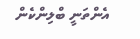އެންތަނީ ބްލިންކެން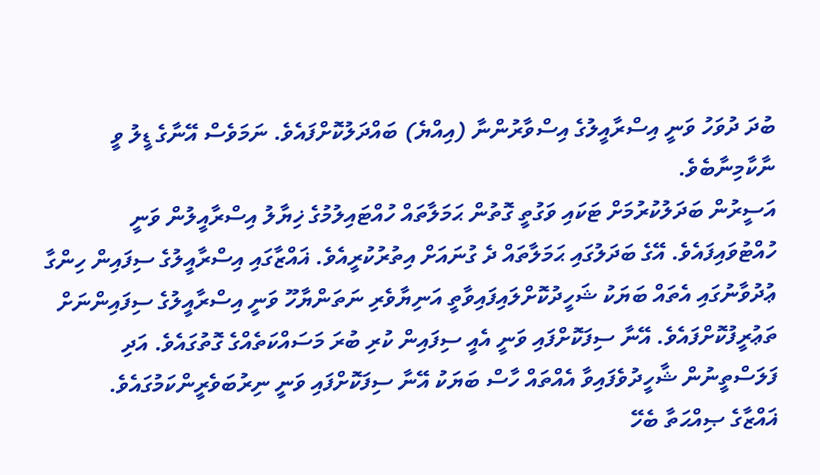ބުދަ ދުވަހު ވަނީ އިސްރާއީލުގެ އިސްވާރުންނާ (އިއްޔެ) ބައްދަލުކޮށްފައެވެ. ނަމަވެސް އޭނާގެ ޑީލު ވީ ނާކާމިނާބެވެ.
އަސީރުން ބަދަލުކުރުމަށް ޓަކައި ވަގުތީ ގޮތުން ޙަމަލާތައް ހުއްޓައިލުމުގެ ޚިޔާލު އިސްރާއީލުން ވަނީ ހުއްޓުވައިފައެވެ. އޭގެ ބަދަލުގައި ޙަމަލާތައް ދެ ގުނައަށް އިތުރުކުރީއެވެ. ޣައްޒާގައި އިސްރާއީލުގެ ސިފައިން ހިންގާ ޢުދުވާނުގައި އެތައް ބަޔަކު ޝަހީދުކޮށްލައިފައިވާތީ އަނިޔާވެރި ނަތަންޔާހޫ ވަނީ އިސްރާއީލުގެ ސިފައިންނަށް ތަޢުރީފުކޮށްފައެވެ. އޭނާ ސިފަކޮށްފައި ވަނީ އެއީ ސިފައިން ކުރި ބުރަ މަސައްކަތެއްގެ ގޮތުގައެވެ. އަދި ފަލަސްތީނުން ޝާހީދުވެފައިވާ އެއްތައް ހާސް ބަޔަކު އޭނާ ސިފަކޮށްފައި ވަނީ ނިރުބަވެރީންކަމުގައެވެ.
ޣައްޒާގެ ޞިއްޙަތާ ބެހޭ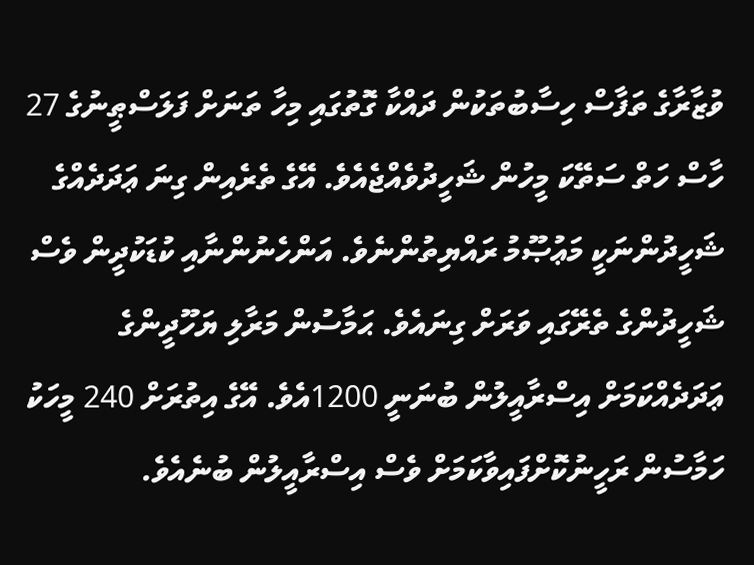ވުޒާރާގެ ތަފާސް ހިސާބުތަކުން ދައްކާ ގޮތުގައި މިހާ ތަނަށް ފަލަސްޠީނުގެ 27 ހާސް ހަތް ސަތޭކަ މީހުން ޝަހީދުވެއްޖެއެވެ. އޭގެ ތެރެއިން ގިނަ ޢަދަދެއްގެ ޝަހީދުންނަކީ މަޢުޞޫމު ރައްޔިތުންނެވެ. އަންހެނުންނާއި ކުޑަކުދީން ވެސް ޝަހީދުންގެ ތެރޭގައި ވަރަށް ގިނައެވެ. ޙަމާސުން މަރާލި ޔަހޫދީންގެ ޢަދަދެއްކަމަށް އިސްރާއީލުން ބުނަނީ 1200އެވެ. އޭގެ އިތުރަށް 240 މީހަކު ހަމާސުން ރަހީނުކޮށްފައިވާކަމަށް ވެސް އިސްރާއީލުން ބުނެއެވެ.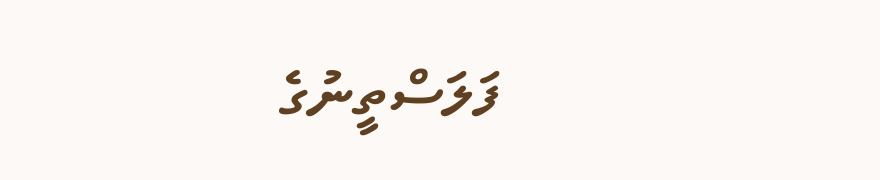ފަލަސްތީނުގެ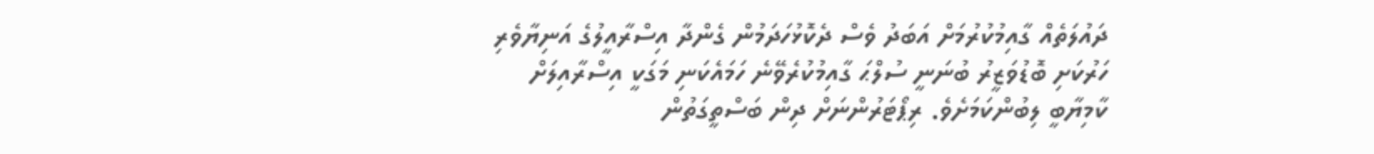ދައުލަތެއް ގާއިމުކުރުމަށް އަބަދު ވެސް ދެކޮޅުހަދަމުން ގެންދާ އިސްރާއީލުގެ އަނިޔާވެރި ހަރުކަށި ބޮޑުވަޒީރު ބުނަނީ ސުލްޙަ ގާއިމުކުރެވޭނެ ހަމައެކަނި މަގަކީ އިސްރާއިލަށް ކާމިޔާބީ ލިބުންކަމަށެވެ. ރިޕޯޓަރުންނަށް ދިން ބަސްތީގަތުން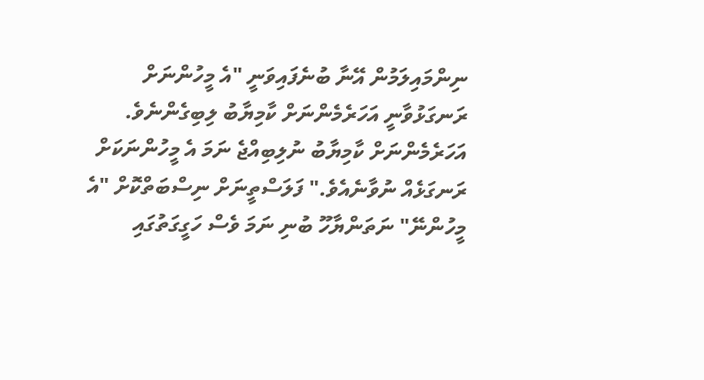ނިންމައިލަމުން އޭނާ ބުނެފައިވަނީ "އެ މީހުންނަށް ރަނގަޅުވާނީ އަހަރެމެންނަށް ކާމިޔާބު ލިބިގެންނެވެ. އަހަރެމެންނަށް ކާމިޔާބު ނުލިބިއްޖެ ނަމަ އެ މީހުންނަކަށް ރަނގަޅެއް ނުވާނެއެވެ." ފަލަސްތީނަށް ނިސްބަތްކޮށް "އެ މީހުންނޭ" ނަތަންޔާހޫ ބުނި ނަމަ ވެސް ހަގީގަތުގައި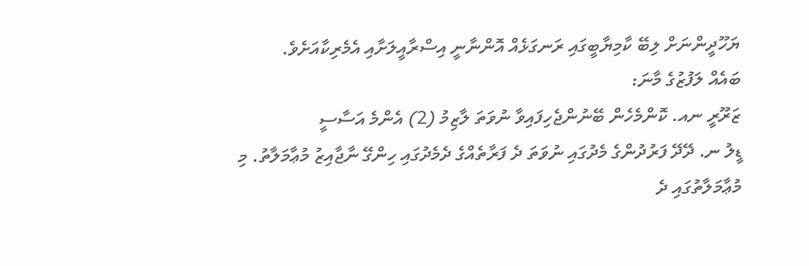ޔަހޫދީންނަށް ލިބޭ ކާމިޔާބީގައި ރަނގަޅެއް އޮންނާނީ އިސްރާއީލަށާއި އެމެރިކާއަށެވެ.
ބައެއް ލަފުޒުގެ މާނަ:
ޒަރޫރީ ނއ. ކޮންމެހެން ބޭނުންޖެހިފައިވާ ނުވަތަ ލާޒިމު (2) އެންމެ އަސާސީ
ޑީލު ނ. ދޭދޭ ފަރުދުންގެ މެދުގައި ނުވަތަ ދެ ފަރާތެއްގެ ދެމެދުގައި ހިންގޭ ނާޖާއިޒު މުޢާމަލާތު. މި މުޢާމަލާތުގައި ދެ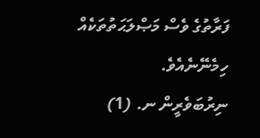ފަރާތުގެ ވެސް މަޞްލަޙަތުތަކެއް ހިމެނޭނެއެވެ.
ނިރުބަވެރީން ނ. (1)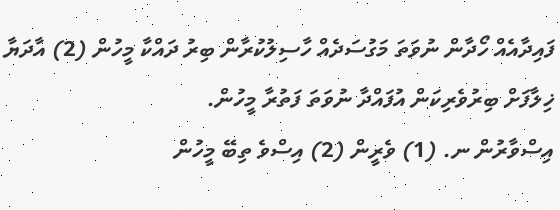ފައިދާއެއް ހޯދާން ނުވަތަ މަގުސަދެއް ހާސިލުކުރާން ބިރު ދައްކާ މީހުން (2) އާދަޔާ ޚިލާފަށް ބިރުވެރިކަން އުފައްދާ ނުވަތަ ފަތުރާ މީހުން.
އިސްވާރުން ނ. (1) ވެރީން (2) އިސްވެ ތިބޭ މީހުން